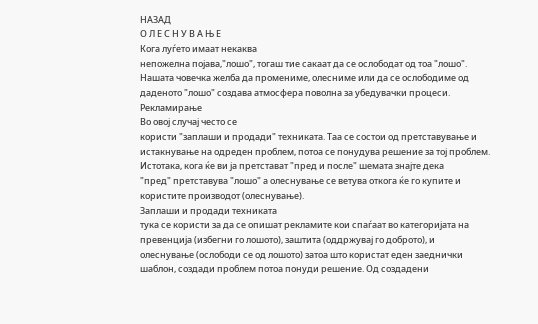НАЗАД
О Л Е С Н У В А Њ Е
Кога луѓето имаат некаква
непожелна појава,"лошо", тогаш тие сакаат да се ослободат од тоа "лошо".
Нашата човечка желба да промениме, олесниме или да се ослободиме од
даденото "лошо" создава атмосфера поволна за убедувачки процеси.
Рекламирање
Во овој случај често се
користи "заплаши и продади" техниката. Таа се состои од претставување и
истакнување на одреден проблем, потоа се понудува решение за тој проблем.
Истотака, кога ќе ви ја претстават "пред и после" шемата знајте дека
"пред" претставува "лошо" а олеснување се ветува откога ќе го купите и
користите производот (олеснување).
Заплаши и продади техниката
тука се користи за да се опишат рекламите кои спаѓаат во категоријата на
превенција (избегни го лошото), заштита (оддржувај го доброто), и
олеснување (ослободи се од лошото) затоа што користат еден заеднички
шаблон, создади проблем потоа понуди решение. Од создадени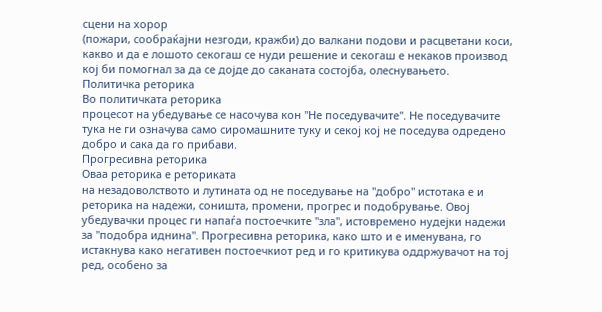сцени на хорор
(пожари, сообраќајни незгоди, кражби) до валкани подови и расцветани коси,
какво и да е лошото секогаш се нуди решение и секогаш е некаков производ
кој би помогнал за да се дојде до саканата состојба, олеснувањето.
Политичка реторика
Во политичката реторика
процесот на убедување се насочува кон "Не поседувачите". Не поседувачите
тука не ги означува само сиромашните туку и секој кој не поседува одредено
добро и сака да го прибави.
Прогресивна реторика
Оваа реторика е реториката
на незадоволството и лутината од не поседување на "добро" истотака е и
реторика на надежи, соништа, промени, прогрес и подобрување. Овој
убедувачки процес ги напаѓа постоечките "зла", истовремено нудејки надежи
за "подобра иднина". Прогресивна реторика, како што и е именувана, го
истакнува како негативен постоечкиот ред и го критикува оддржувачот на тој
ред, особено за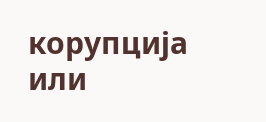корупција или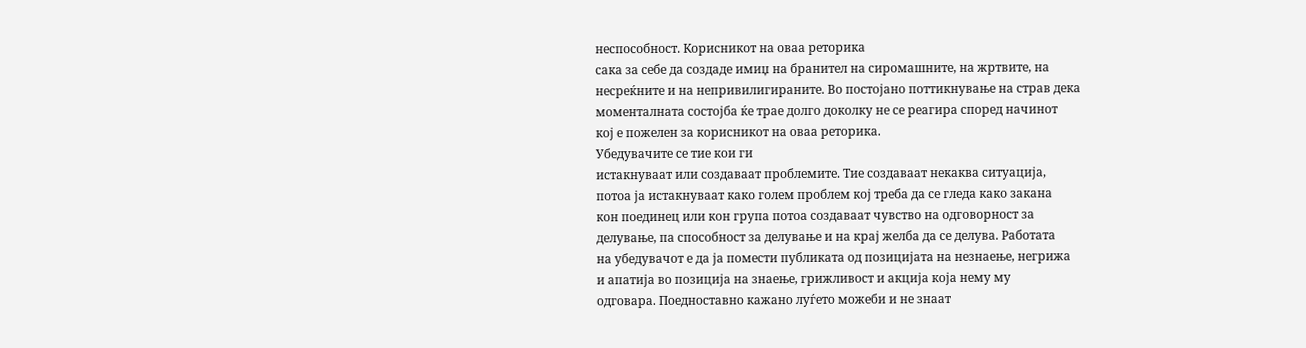неспособност. Корисникот на оваа реторика
сака за себе да создаде имиџ на бранител на сиромашните, на жртвите, на
несреќните и на непривилигираните. Во постојано поттикнување на страв дека
моменталната состојба ќе трае долго доколку не се реагира според начинот
кој е пожелен за корисникот на оваа реторика.
Убедувачите се тие кои ги
истакнуваат или создаваат проблемите. Тие создаваат некаква ситуација,
потоа ја истакнуваат како голем проблем кој треба да се гледа како закана
кон поединец или кон група потоа создаваат чувство на одговорност за
делување, па способност за делување и на крај желба да се делува. Работата
на убедувачот е да ја помести публиката од позицијата на незнаење, негрижа
и апатија во позиција на знаење, грижливост и акција која нему му
одговара. Поедноставно кажано луѓето можеби и не знаат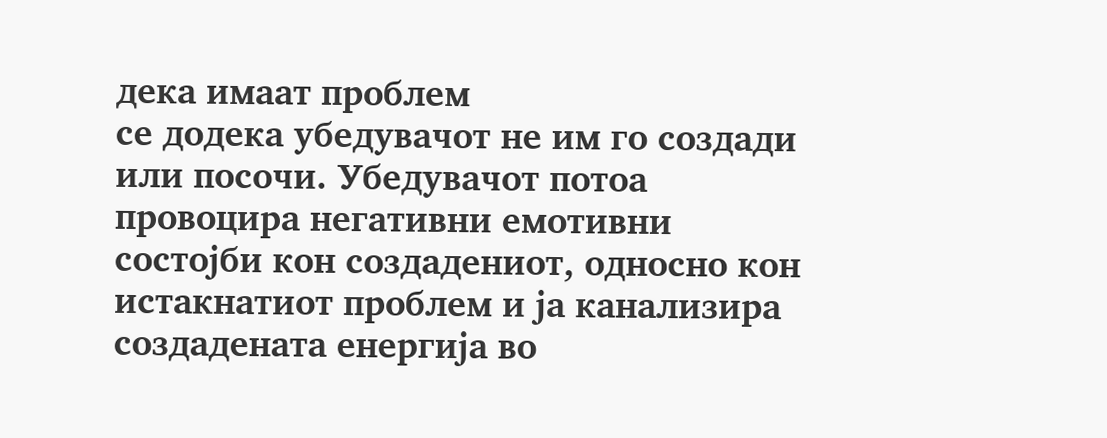дека имаат проблем
се додека убедувачот не им го создади или посочи. Убедувачот потоа
провоцира негативни емотивни состојби кон создадениот, односно кон
истакнатиот проблем и ја канализира создадената енергија во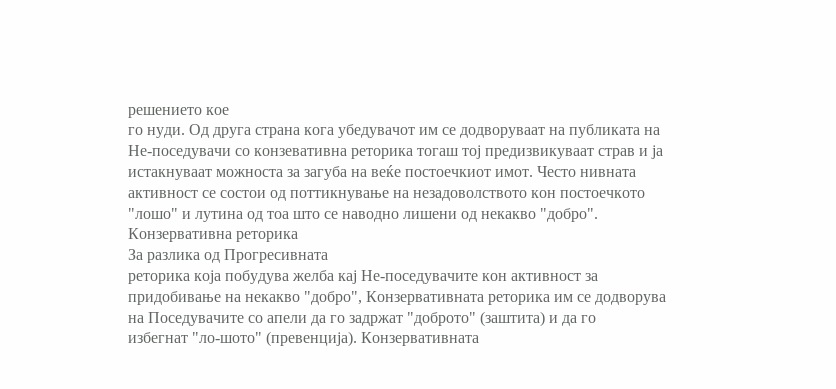решението кое
го нуди. Од друга страна кога убедувачот им се додворуваат на публиката на
Не-поседувачи со конзевативна реторика тогаш тој предизвикуваат страв и ја
истакнуваат можноста за загуба на веќе постоечкиот имот. Често нивната
активност се состои од поттикнување на незадоволството кон постоечкото
"лошо" и лутина од тоа што се наводно лишени од некакво "добро".
Конзервативна реторика
За разлика од Прогресивната
реторика која побудува желба кај Не-поседувачите кон активност за
придобивање на некакво "добро", Конзервативната реторика им се додворува
на Поседувачите со апели да го задржат "доброто" (заштита) и да го
избегнат "ло-шото" (превенција). Конзервативната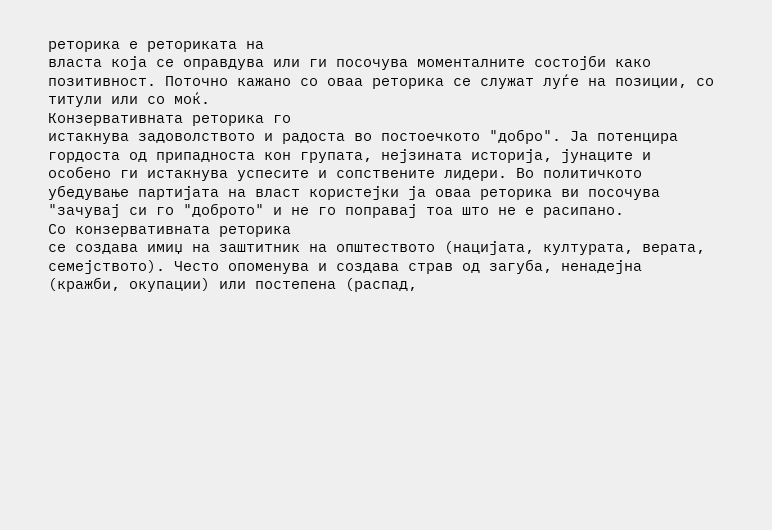реторика е реториката на
власта која се оправдува или ги посочува моменталните состојби како
позитивност. Поточно кажано со оваа реторика се служат луѓе на позиции, со
титули или со моќ.
Конзервативната реторика го
истакнува задоволството и радоста во постоечкото "добро". Ја потенцира
гордоста од припадноста кон групата, нејзината историја, јунаците и
особено ги истакнува успесите и сопствените лидери. Во политичкото
убедување партијата на власт користејки ја оваа реторика ви посочува
"зачувај си го "доброто" и не го поправај тоа што не е расипано.
Со конзервативната реторика
се создава имиџ на заштитник на општеството (нацијата, културата, верата,
семејството). Често опоменува и создава страв од загуба, ненадејна
(кражби, окупации) или постепена (распад,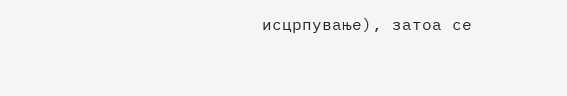исцрпување), затоа се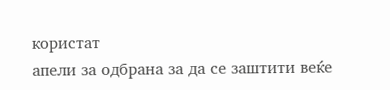користат
апели за одбрана за да се заштити веќе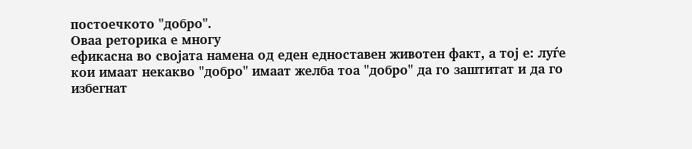постоечкото "добро".
Оваа реторика е многу
ефикасна во својата намена од еден едноставен животен факт, а тој е: луѓе
кои имаат некакво "добро" имаат желба тоа "добро" да го заштитат и да го
избегнат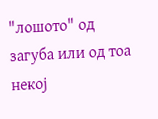"лошото" од загуба или од тоа некој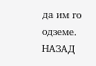да им го одземе.
НАЗАД